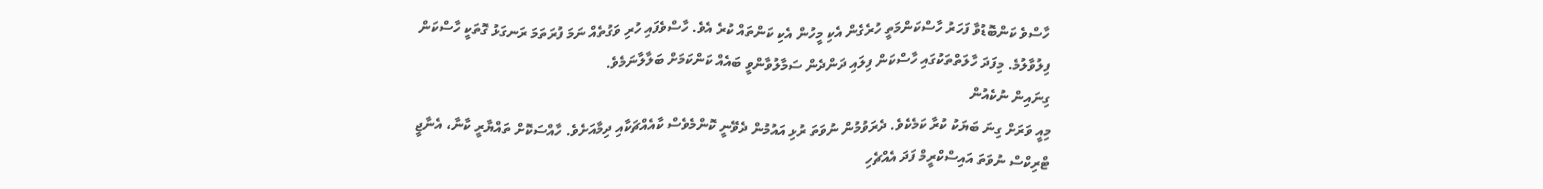ހާސްވެ ކަންބޮޑުވާ ފަހަރު ހާސްކަންމަތީ ހުރެގެން އެކި މީހުން އެކި ކަންތައް ކުރެ އެވެ. ހާސްވެފައި ހުރި ވަގުތެއް ނަމަ ފުރަތަމަ ރަނގަޅު ގޮތަކީ ހާސްކަން ފިލުވާލުމެ. މިފަދަ ހާލަތްތަކުގައި ހާސްކަން ފިލައި ދަންދެން ސަމާލުވާންވީ ބައެއް ކަންކަމަށް ބަލާލާނަމެވެ.
ގިނައިން ނުކެއުން
މިއީ ވަރަށް ގިނަ ބަޔަކު ކުރާ ކަމެކެވެ. ދެރަވުމުން ނުވަތަ ރުޅި އައުމުން ދެވޭނީ ކޮންމެވެސް ކާއެއްޗަކާއި ދިމާއަށެވެ. ހާއްސަކޮށް ތައްޔާރީ ކާނާ، އެނާޖީ ޓްރިކްސް ނުވަތަ އައިސްކްރީމް ފަދަ އެއްޗެހި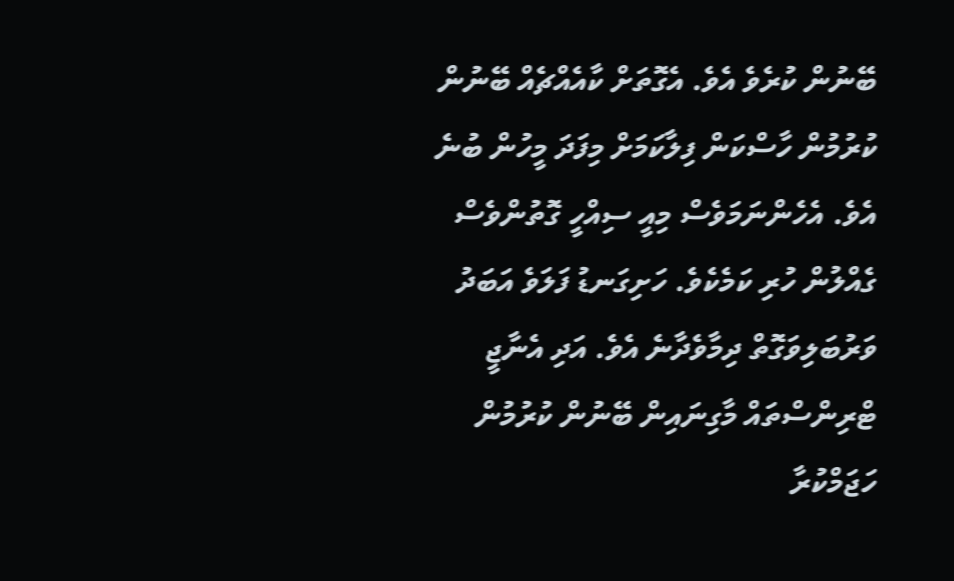ބޭނުން ކުރެވެ އެވެ. އެގޮތަށް ކާއެއްޗެއް ބޭނުން ކުރުމުން ހާސްކަން ފިލާކަމަށް މިފަދަ މީހުން ބުނެ އެވެ. އެހެންނަމަވެސް މިއީ ސިއްހީ ގޮތުންވެސް ގެއްލުން ހުރި ކަމެކެވެ. ހަށިގަނޑު ފަލަވެ އަބަދު ވަރުބަލިވަގޮތް ދިމާވެދާނެ އެވެ. އަދި އެނާޖީ ޓްރިންސްތައް މާގިނައިން ބޭނުން ކުރުމުން ހަޖަމްކުރާ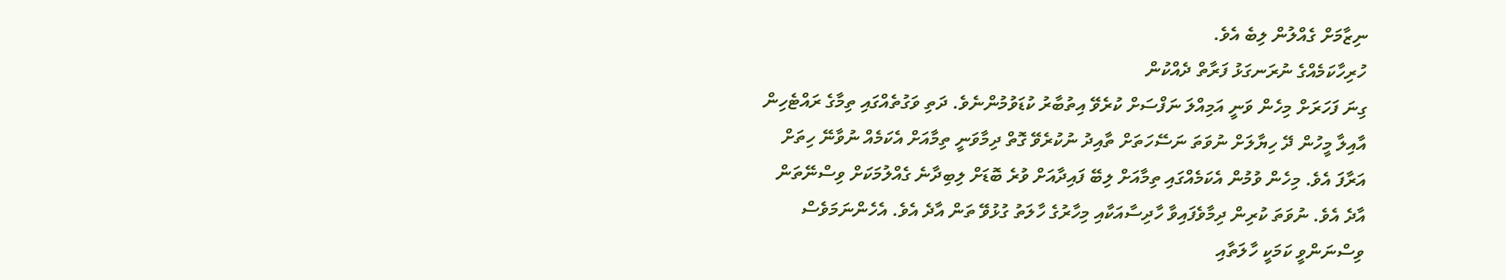ނިޒާމަށް ގެއްލުން ލިބެ އެވެ.
ހުރިހާކަމެއްގެ ނުރަނގަޅު ފަރާތް ދެއްކުން
ގިނަ ފަހަރަށް މިހެން ވަނީ އަމިއްލަ ނަފްސަށް ކުރެވޭ އިތުބާރު ކުޑަވުމުންނެވެ. ދަތި ވަގުތެއްގައި ތިމާގެ ރައްޓެހިން އާއިލާ މީހުން ދޭ ހިޔާލަށް ނުވަތަ ނަސޭހަތަށް ތާއިދު ނުކުރެވޭ ގޮތް ދިމާވަނީ ތިމާއަށް އެކަމެއް ނުވާނޭ ހިތަށް އަރާފަ އެވެ. މިހެން ވުމުން އެކަމެއްގައި ތިމާއަށް ލިބޭ ފައިދާއަށް ވުރެ ބޮޑަށް ލިބިދާނެ ގެއްލުމަކަށް ވިސްނޭތަން އާދެ އެވެ. ނުވަތަ ކުރިން ދިމާވެފައިވާ ހާދިސާއަކާއި މިހާރުގެ ހާލަތު ގުޅުވޭ ތަން އާދެ އެވެ. އެހެންނަމަވެސް ވިސްނަންވީ ކަމަކީ ހާލަތާއި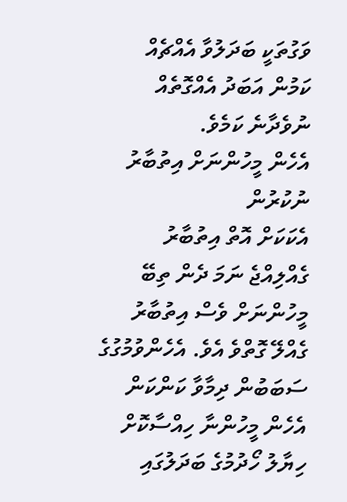ވަގުތަކީ ބަދަލުވާ އެއްޗެއް ކަމުން އަބަދު އެއްގޮތެއް ނުވެދާނެ ކަމެވެ.
އެހެން މީހުންނަށް އިތުބާރު ނުކުރުން
އެކަކަށް އޮތް އިތުބާރު ގެއްލިއްޖެ ނަމަ ދެން ތިބޭ މީހުންނަށް ވެސް އިތުބާރު ގެއްލޭ ގޮތްވެ އެވެ. އެހެންވުމުގުގެ ސަބަބުން ދިމާވާ ކަންކަން އެހެން މީހުންނާ ހިއްސާކޮށް ހިޔާލު ހޯދުމުގެ ބަދަލުގައި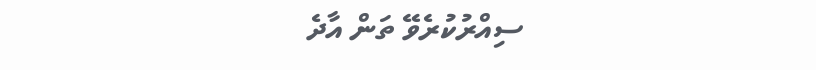ސިއްރުކުރެވޭ ތަން އާދެ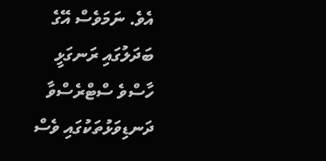އެވެ. ނަމަވެސް އޭގެ ބަދަލުގައި ރަނގަޅީ ހާސްވެ ސްޓްރެސްވާ ދަނޑިވަޅުތަކުގައި ވެސް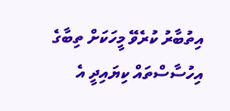އިތުބާރު ކުރެވޭ މީހަކަށް ތިބާގެ އިހުސާސްތައް ކިޔައިދީ އެ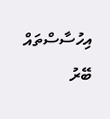އިހުސާސްތައް ބޭރު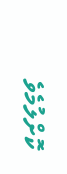ކޮށްލުމެވެ